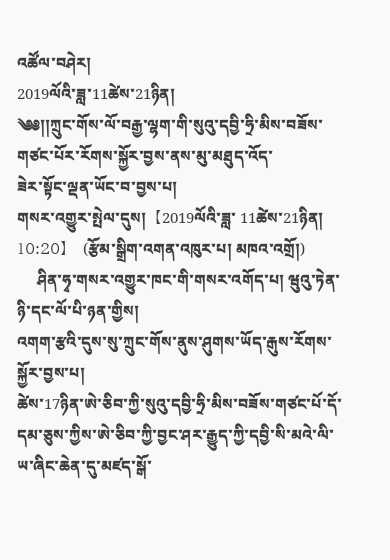འཚོལ་བཤེར།
2019ལོའི་ཟླ་11ཚེས་21ཉིན།
༄༅།།ཀྲུང་གོས་ལོ་བརྒྱ་ལྷག་གི་སུའུ་དབྱི་ཧྲི་མིས་བཟོས་གཙང་པོར་རོགས་སྐྱོར་བྱས་ནས་མུ་མཐུད་འོད་
ཟེར་སྟོང་ལྡན་ཡོང་བ་བྱས་པ།
གསར་འགྱུར་སྤེལ་དུས།  【2019ལོའི་ཟླ་ 11ཚེས་21ཉིན། 10:20】   (རྩོམ་སྒྲིག་འགན་འཁུར་པ། མཁའ་འགྲོ།)
     ཤིན་ཧྭ་གསར་འགྱུར་ཁང་གི་གསར་འགོད་པ། ཝུའུ་ཏེན་ཉི་དང་ལོ་པི་ཉན་གྱིས།
འགག་རྩའི་དུས་སུ་ཀྲུང་གོས་ནུས་ཤུགས་ཡོད་རྒུས་རོགས་སྐྱོར་བྱས་པ།
ཚེས་17ཉིན་ཨེ་ཅིབ་ཀྱི་སུའུ་དབྱི་ཧྲི་མིས་བཟོས་གཙང་པོ་དོ་དམ་ཅུས་ཀྱིས་ཨེ་ཅིབ་ཀྱི་བྱང་ཤར་རྒྱུད་ཀྱི་དབྱི་སི་མའེ་ལི་ཡ་ཞིང་ཆེན་དུ་མཛད་སྒོ་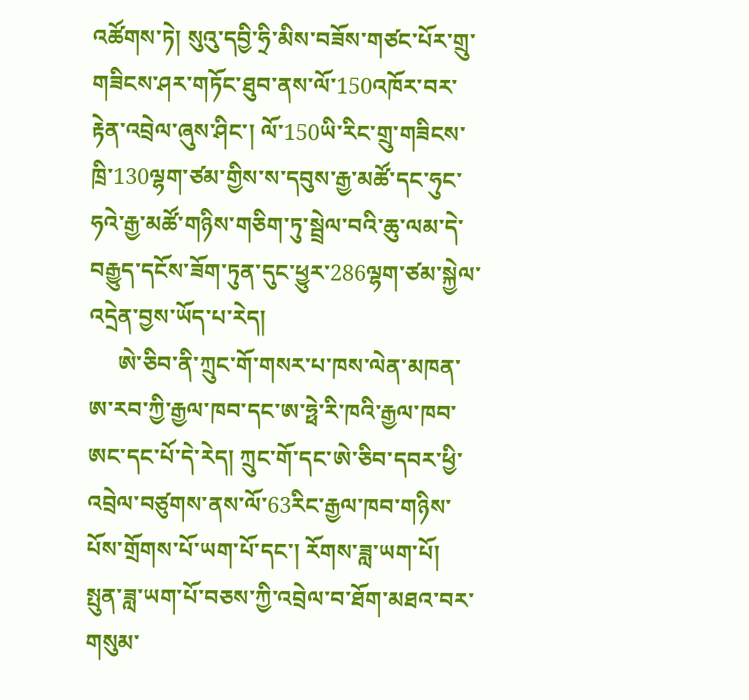འཚོགས་ཏེ། སུའུ་དབྱི་ཧྲི་མིས་བཟོས་གཙང་པོར་གྲུ་གཟིངས་ཤར་གཏོང་ཐུབ་ནས་ལོ་150འཁོར་བར་རྟེན་འབྲེལ་ཞུས་ཤིང་། ལོ་150ཡི་རིང་གྲུ་གཟིངས་ཁྲི་130ལྷག་ཙམ་གྱིས་ས་དབུས་རྒྱ་མཚོ་དང་ཧུང་ཧའེ་རྒྱ་མཚོ་གཉིས་གཅིག་ཏུ་སྦྲེལ་བའི་ཆུ་ལམ་དེ་བརྒྱུད་དངོས་ཟོག་ཏུན་དུང་ཕྱུར་286ལྷག་ཙམ་སྐྱེལ་འདྲེན་བྱས་ཡོད་པ་རེད།
     ཨེ་ཅིབ་ནི་ཀྲུང་གོ་གསར་པ་ཁས་ལེན་མཁན་ཨ་རབ་ཀྱི་རྒྱལ་ཁབ་དང་ཨ་ཧྥེ་རི་ཁའི་རྒྱལ་ཁབ་ཨང་དང་པོ་དེ་རེད། ཀྲུང་གོ་དང་ཨེ་ཅིབ་དབར་ཕྱི་འབྲེལ་བཙུགས་ནས་ལོ་63རིང་རྒྱལ་ཁབ་གཉིས་པོས་གྲོགས་པོ་ཡག་པོ་དང་། རོགས་ཟླ་ཡག་པོ། སྤུན་ཟླ་ཡག་པོ་བཅས་ཀྱི་འབྲེལ་བ་ཐོག་མཐའ་བར་གསུམ་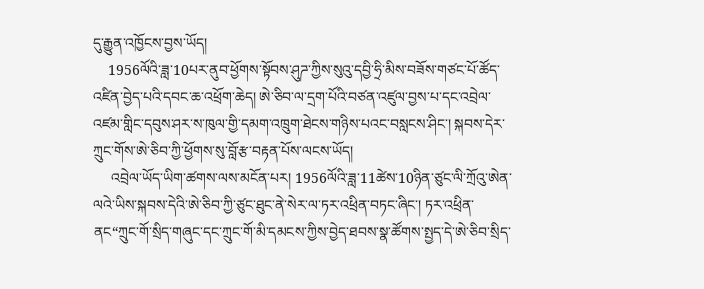དུ་རྒྱུན་འཁྱོངས་བྱས་ཡོད།
    1956ལོའི་ཟླ་10པར་ནུབ་ཕྱོགས་སྟོབས་ཤུཌ་ཀྱིས་སུའུ་དབྱི་ཧྲི་མིས་བཟོས་གཙང་པོ་ཚོད་འཛིན་བྱེད་པའི་དབང་ཆ་འཕྲོག་ཆེད། ཨེ་ཅིབ་ལ་དྲག་པོའི་བཙན་འཛུལ་བྱས་པ་དང་འབྲེལ་འཛམ་གླིང་དབུས་ཤར་ས་ཁུལ་གྱི་དམག་འཁྲུག་ཐེངས་གཉིས་པའང་བསླངས་ཤིང་། སྐབས་དེར་ཀྲུང་གོས་ཨེ་ཅིབ་ཀྱི་ཕྱོགས་སུ་བློ་རྩ་བརྟན་པོས་ལངས་ཡོད།
     འབྲེལ་ཡོད་ཡིག་ཚགས་ལས་མངོན་པར། 1956ལོའི་ཟླ་11ཚེས་10ཉིན་ཙུང་ལི་ཀྲོའུ་ཨེན་ལའེ་ཡིས་སྐབས་དེའི་ཨེ་ཅིབ་ཀྱི་ཙུང་ཐུང་ནེ་སེར་ལ་ཏར་འཕྲིན་བཏང་ཞིང་། ཏར་འཕྲིན་ནང“ཀྲུང་གོ་སྲིད་གཞུང་དང་ཀྲུང་གོ་མི་དམངས་ཀྱིས་བྱེད་ཐབས་སྣ་ཚོགས་སྤྱད་དེ་ཨེ་ཅིབ་སྲིད་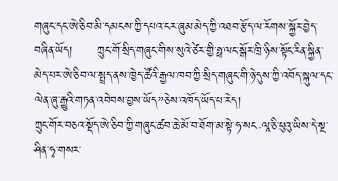གཞུང་དང་ཨེ་ཅིབ་མི་དམངས་ཀྱི་དཔའ་ངར་ཞུམ་མེད་ཀྱི་འཐབ་རྩོད་ལ་རོགས་སྐྱོར་བྱེད་བཞིན་ཡོད།      ཀྲུང་གོ་སྲིད་གཞུང་གིས་སུའེ་ཙེར་གྱི་ཧྥ་ལང་སྒོར་ཁྲི་ཉིས་སྟོང་རིན་སྐྱིན་མེད་པར་ཨེ་ཅིབ་ལ་སྤྲད་ནས་ཁྱེད་ཚོའི་རྒྱལ་ཁབ་ཀྱི་སྲིད་གཞུང་གི་ཉེ་དུས་ཀྱི་འབོད་སྐུལ་དང་ལེན་ཞུ་རྒྱུའི་གཏན་འབེབས་བྱས་ཡོད”ཅེས་འཁོད་ཡོད་པ་རེད།
ཀྲུང་གོར་བཅའ་སྡོད་ཨེ་ཅིབ་ཀྱི་གཞུང་ཚབ་ཆེ་མོ་བ་ཐོག་མ་སྟེ་ཧ་སང·ལཱ་ཅི་ཕུའུ་ཡིས་དེ་སྔ་ཤིན་ཧྭ་གསར་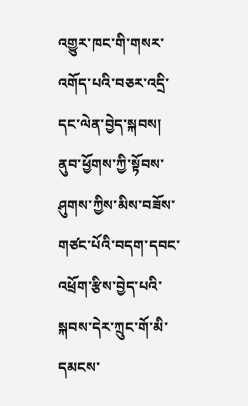འགྱུར་ཁང་གི་གསར་འགོད་པའི་བཅར་འདྲི་དང་ལེན་བྱེད་སྐབས། ནུབ་ཕྱོགས་ཀྱི་སྟོབས་ཤུགས་ཀྱིས་མིས་བཟོས་གཙང་པོའི་བདག་དབང་འཕྲོག་རྩིས་བྱེད་པའི་སྐབས་དེར་ཀྲུང་གོ་མི་དམངས་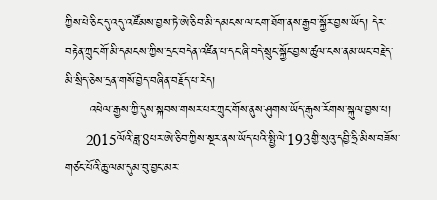ཀྱིས་པེ་ཅིང་དུ་འདུ་འཛོམས་བྱས་ཏེ་ཨེ་ཅིབ་མི་དམངས་ལ་ངག་ཐོག་ནས་རྒྱབ་སྐྱོར་བྱས་ཡོད། དེར་བརྟེན་ཀྲུང་གོ་མི་དམངས་ཀྱིས་དྲང་བདེན་འཛིན་པ་དང་ཞི་བདེ་སྲུང་སྐྱོང་བྱས་ཚུལ་ངས་ནམ་ཡང་བརྗེད་མི་སྲིད་ཅེས་དྲན་གསོ་བྱེད་བཞིན་བརྗོད་པ་རེད།
      འཕེལ་རྒྱས་ཀྱི་དུས་སྐབས་གསར་པར་ཀྲུང་གོས་ནུས་ཤུགས་ཡོད་རྒུས་རོགས་སྐུལ་བྱས་པ།
     2015ལོའི་ཟླ་8པར་ཨེ་ཅིབ་ཀྱིས་སྔར་ནས་ཡོད་པའི་སྤྱི་ལེ་193གྱི་སུའུ་དབྱི་ཧྲི་མིས་བཟོས་གཙང་པོའི་ཆུ་ལམ་དུམ་བུ་བྱང་མར་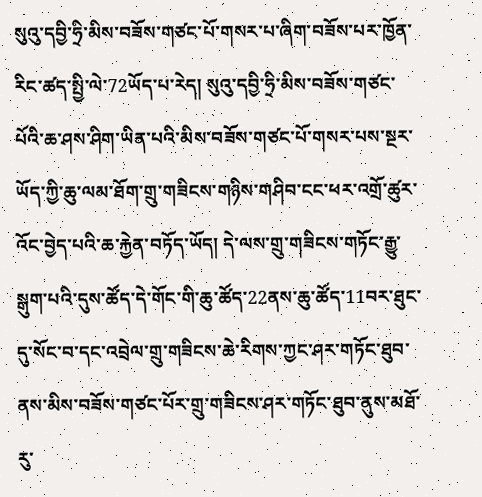སུའུ་དབྱི་ཧྲི་མིས་བཟོས་གཙང་པོ་གསར་པ་ཞིག་བཟོས་པར་ཁྱོན་རིང་ཚད་སྤྱི་ལེ་72ཡོད་པ་རེད། སུའུ་དབྱི་ཧྲི་མིས་བཟོས་གཙང་པོའི་ཆ་ཤས་ཤིག་ཡིན་པའི་མིས་བཟོས་གཙང་པོ་གསར་པས་སྔར་ཡོད་ཀྱི་ཆུ་ལམ་ཐོག་གྲུ་གཟིངས་གཉིས་གཤིབ་ངང་ཕར་འགྲོ་ཚུར་འོང་བྱེད་པའི་ཆ་རྐྱེན་བཏོད་ཡོད། དེ་ལས་གྲུ་གཟིངས་གཏོང་རྒྱུ་སྒུག་པའི་དུས་ཚོད་དེ་གོང་གི་ཆུ་ཚོད་22ནས་ཆུ་ཚོད་11བར་ཐུང་དུ་སོང་བ་དང་འབྲེལ་གྲུ་གཟིངས་ཆེ་རིགས་ཀྱང་ཤར་གཏོང་ཐུབ་ནས་མིས་བཟོས་གཙང་པོར་གྲུ་གཟིངས་ཤར་གཏོང་ཐུབ་ནུས་མཐོ་རུ་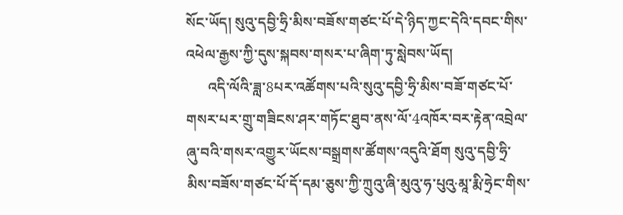སོང་ཡོད། སུའུ་དབྱི་ཧྲི་མིས་བཟོས་གཙང་པོ་དེ་ཉིད་ཀྱང་དེའི་དབང་གིས་འཕེལ་རྒྱས་ཀྱི་དུས་སྐབས་གསར་པ་ཞིག་ཏུ་སླེབས་ཡོད།
      འདི་ལོའི་ཟླ་8པར་འཚོགས་པའི་སུའུ་དབྱི་ཧྲི་མིས་བཟོ་གཙང་པོ་གསར་པར་གྲུ་གཟིངས་ཤར་གཏོང་ཐུབ་ནས་ལོ་4འཁོར་བར་རྟེན་འབྲེལ་ཞུ་བའི་གསར་འགྱུར་ཡོངས་བསྒྲགས་ཚོགས་འདུའི་ཐོག སུའུ་དབྱི་ཧྲི་མིས་བཟོས་གཙང་པོ་དོ་དམ་ཅུས་ཀྱི་ཀྲུའུ་ཞི་མུའུ་ཧ་པུའུ·མཱ་རྨི་ཧྲེང་གིས་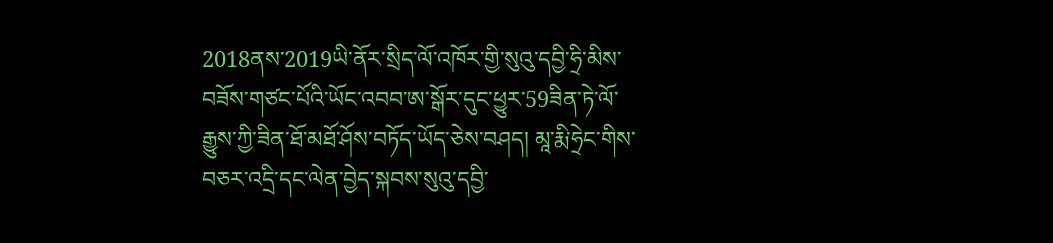2018ནས་2019ཡི་ནོར་སྲིད་ལོ་འཁོར་གྱི་སུའུ་དབྱི་ཧྲི་མིས་བཟོས་གཙང་པོའི་ཡོང་འབབ་ཨ་སྒོར་དུང་ཕྱུར་59ཟིན་ཏེ་ལོ་རྒྱུས་ཀྱི་ཟིན་ཐོ་མཐོ་ཤོས་བཏོད་ཡོད་ཅེས་བཤད། མཱ་རྨི་ཧྲེང་གིས་བཅར་འདྲི་དང་ལེན་བྱེད་སྐབས་སུའུ་དབྱི་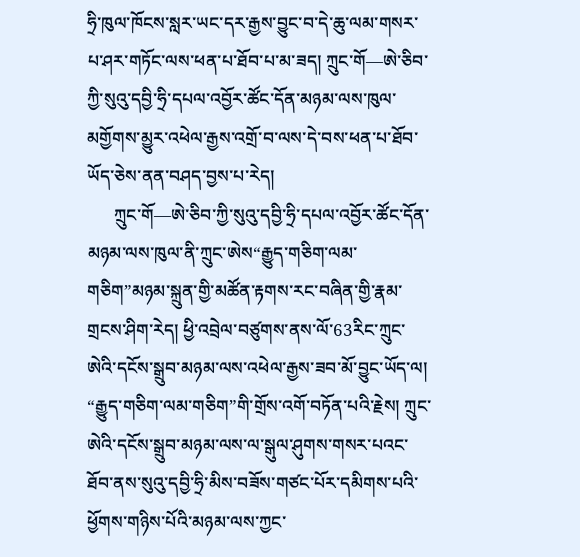ཧྲི་ཁུལ་ཁོངས་སླར་ཡང་དར་རྒྱས་བྱུང་བ་དེ་ཆུ་ལམ་གསར་པ་ཤར་གཏོང་ལས་ཕན་པ་ཐོབ་པ་མ་ཟད། ཀྲུང་གོ—ཨེ་ཅིབ་ཀྱི་སུའུ་དབྱི་ཧྲི་དཔལ་འབྱོར་ཚོང་དོན་མཉམ་ལས་ཁུལ་མགྱོགས་མྱུར་འཕེལ་རྒྱས་འགྲོ་བ་ལས་དེ་བས་ཕན་པ་ཐོབ་ཡོད་ཅེས་ནན་བཤད་བྱས་པ་རེད།
      ཀྲུང་གོ—ཨེ་ཅིབ་ཀྱི་སུའུ་དབྱི་ཧྲི་དཔལ་འབྱོར་ཚོང་དོན་མཉམ་ལས་ཁུལ་ནི་ཀྲུང་ཨེས“རྒྱུད་གཅིག་ལམ་གཅིག”མཉམ་སྐྲུན་གྱི་མཚོན་རྟགས་རང་བཞིན་གྱི་རྣམ་གྲངས་ཤིག་རེད། ཕྱི་འབྲེལ་བཙུགས་ནས་ལོ་63རིང་ཀྲུང་ཨེའི་དངོས་སྒྲུབ་མཉམ་ལས་འཕེལ་རྒྱས་ཟབ་མོ་བྱུང་ཡོད་ལ། “རྒྱུད་གཅིག་ལམ་གཅིག”གི་གྲོས་འགོ་བཏོན་པའི་རྗེས། ཀྲུང་ཨེའི་དངོས་སྒྲུབ་མཉམ་ལས་ལ་སྒུལ་ཤུགས་གསར་པའང་ཐོབ་ནས་སུའུ་དབྱི་ཧྲི་མིས་བཟོས་གཙང་པོར་དམིགས་པའི་ཕྱོགས་གཉིས་པོའི་མཉམ་ལས་ཀྱང་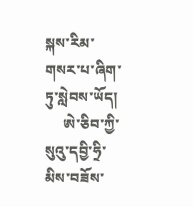སྐས་རིམ་གསར་པ་ཞིག་ཏུ་སླེབས་ཡོད།
     ཨེ་ཅིབ་ཀྱི་སུའུ་དབྱི་ཧྲི་མིས་བཟོས་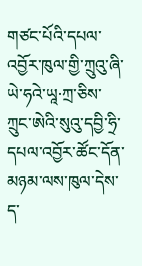གཙང་པོའི་དཔལ་འབྱོར་ཁུལ་གྱི་ཀྲུའུ་ཞི་ཡེ་ཧའེ་ཡཱ·ཀྲ་ཅིས་ཀྲུང་ཨེའི་སུའུ་དབྱི་ཧྲི་དཔལ་འབྱོར་ཚོང་དོན་མཉམ་ལས་ཁུལ་དེས་ད་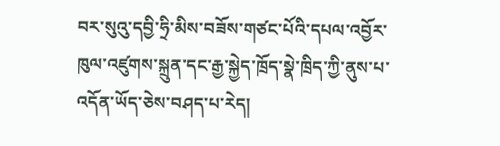བར་སུའུ་དབྱི་ཧྲི་མིས་བཟོས་གཙང་པོའི་དཔལ་འབྱོར་ཁུལ་འཛུགས་སྐྲུན་དང་རྒྱ་སྐྱེད་ཁྲོད་སྣེ་ཁྲིད་ཀྱི་ནུས་པ་འདོན་ཡོད་ཅེས་བཤད་པ་རེད།